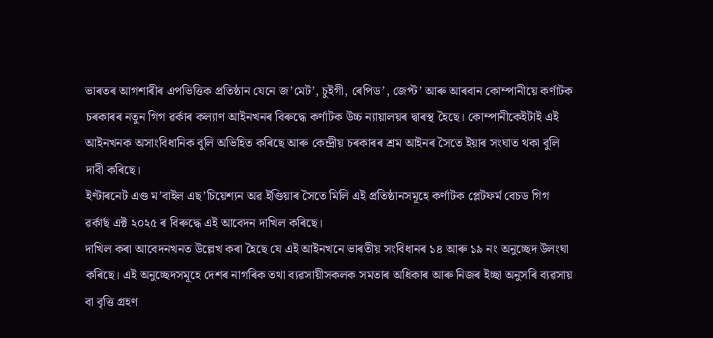ভাৰতৰ আগশাৰীৰ এপভিত্তিক প্ৰতিষ্ঠান যেনে জ’মেট’, চুইগী, ৰেপিড’, জেপ্ট’ আৰু আৰবান কোম্পানীয়ে কৰ্ণাটক চৰকাৰৰ নতুন গিগ ৱৰ্কাৰ কল্যাণ আইনখনৰ বিৰুদ্ধে কৰ্ণাটক উচ্চ ন্যায়ালয়ৰ দ্বাৰস্থ হৈছে। কোম্পানীকেইটাই এই আইনখনক অসাংবিধানিক বুলি অভিহিত কৰিছে আৰু কেন্দ্ৰীয় চৰকাৰৰ শ্ৰম আইনৰ সৈতে ইয়াৰ সংঘাত থকা বুলি দাবী কৰিছে।
ইণ্টাৰনেট এণ্ড ম’বাইল এছ’চিয়েশ্যন অৱ ইণ্ডিয়াৰ সৈতে মিলি এই প্ৰতিষ্ঠানসমূহে কৰ্ণাটক প্লেটফৰ্ম বেচড গিগ ৱৰ্কাৰ্ছ এক্ট ২০২৫ ৰ বিৰুদ্ধে এই আবেদন দাখিল কৰিছে।
দাখিল কৰা আবেদনখনত উল্লেখ কৰা হৈছে যে এই আইনখনে ভাৰতীয় সংবিধানৰ ১৪ আৰু ১৯ নং অনুচ্ছেদ উলংঘা কৰিছে। এই অনুচ্ছেদসমূহে দেশৰ নাগৰিক তথা ব্যৱসায়ীসকলক সমতাৰ অধিকাৰ আৰু নিজৰ ইচ্ছা অনুসৰি ব্যৱসায় বা বৃত্তি গ্ৰহণ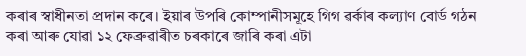কৰাৰ স্বাধীনতা প্ৰদান কৰে। ইয়াৰ উপৰি কোম্পানীসমূহে গিগ ৱৰ্কাৰ কল্যাণ বোৰ্ড গঠন কৰা আৰু যোৱা ১২ ফেব্ৰুৱাৰীত চৰকাৰে জাৰি কৰা এটা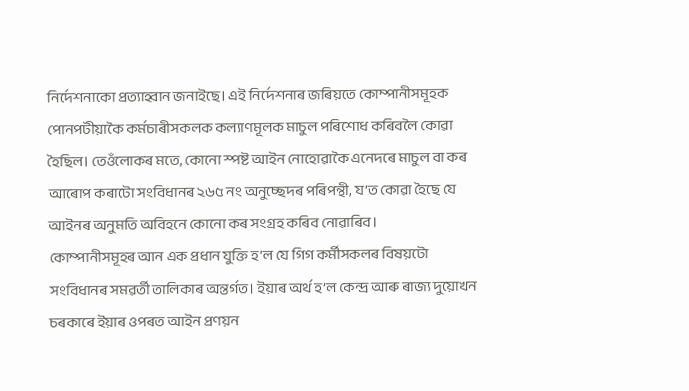নিৰ্দেশনাকো প্ৰত্যাহ্বান জনাইছে। এই নিৰ্দেশনাৰ জৰিয়তে কোম্পানীসমূহক পোনপটীয়াকৈ কৰ্মচাৰীসকলক কল্যাণমূলক মাচুল পৰিশোধ কৰিবলৈ কোৱা হৈছিল। তেওঁলোকৰ মতে, কোনো স্পষ্ট আইন নোহোৱাকৈ এনেদৰে মাচুল বা কৰ আৰোপ কৰাটো সংবিধানৰ ২৬৫ নং অনুচ্ছেদৰ পৰিপন্থী, য’ত কোৱা হৈছে যে আইনৰ অনুমতি অবিহনে কোনো কৰ সংগ্ৰহ কৰিব নোৱাৰিব।
কোম্পানীসমূহৰ আন এক প্ৰধান যুক্তি হ’ল যে গিগ কৰ্মীসকলৰ বিষয়টো সংবিধানৰ সমৱৰ্তী তালিকাৰ অন্তৰ্গত। ইয়াৰ অৰ্থ হ’ল কেন্দ্ৰ আৰু ৰাজ্য দুয়োখন চৰকাৰে ইয়াৰ ওপৰত আইন প্ৰণয়ন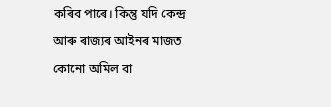কৰিব পাৰে। কিন্তু যদি কেন্দ্ৰ আৰু ৰাজ্যৰ আইনৰ মাজত কোনো অমিল বা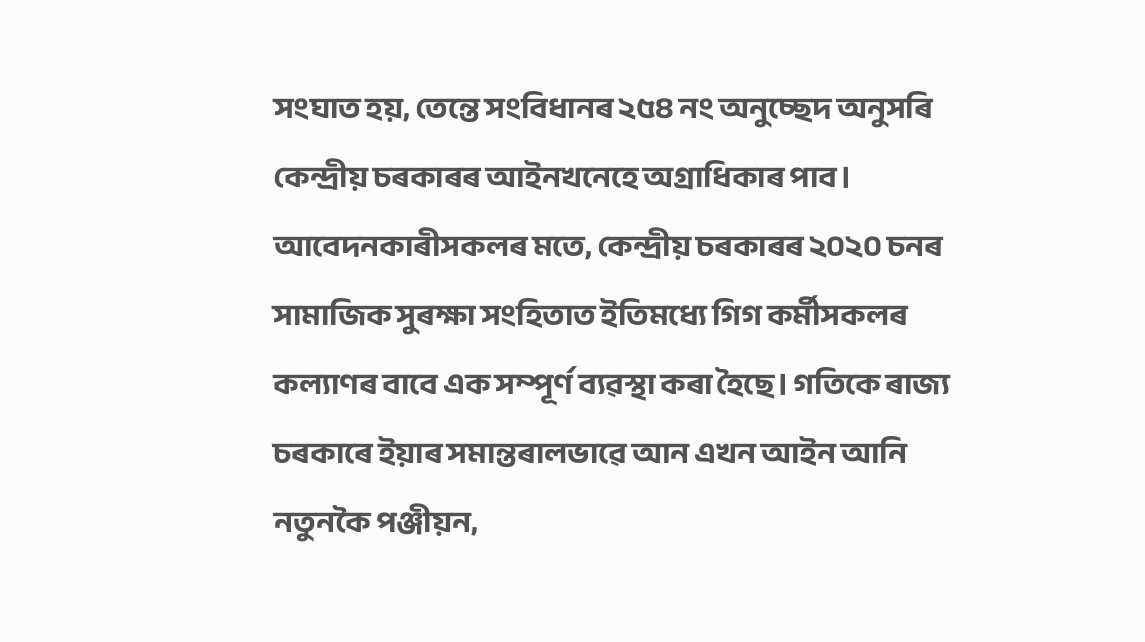সংঘাত হয়, তেন্তে সংবিধানৰ ২৫৪ নং অনুচ্ছেদ অনুসৰি কেন্দ্ৰীয় চৰকাৰৰ আইনখনেহে অগ্ৰাধিকাৰ পাব।
আবেদনকাৰীসকলৰ মতে, কেন্দ্ৰীয় চৰকাৰৰ ২০২০ চনৰ সামাজিক সুৰক্ষা সংহিতাত ইতিমধ্যে গিগ কৰ্মীসকলৰ কল্যাণৰ বাবে এক সম্পূৰ্ণ ব্যৱস্থা কৰা হৈছে। গতিকে ৰাজ্য চৰকাৰে ইয়াৰ সমান্তৰালভাৱে আন এখন আইন আনি নতুনকৈ পঞ্জীয়ন,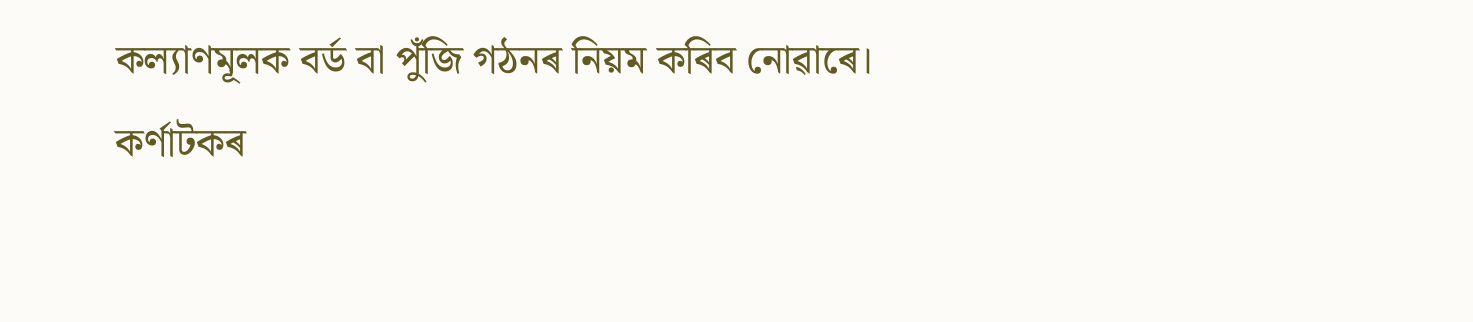কল্যাণমূলক বৰ্ড বা পুঁজি গঠনৰ নিয়ম কৰিব নোৱাৰে।
কৰ্ণাটকৰ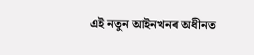এই নতুন আইনখনৰ অধীনত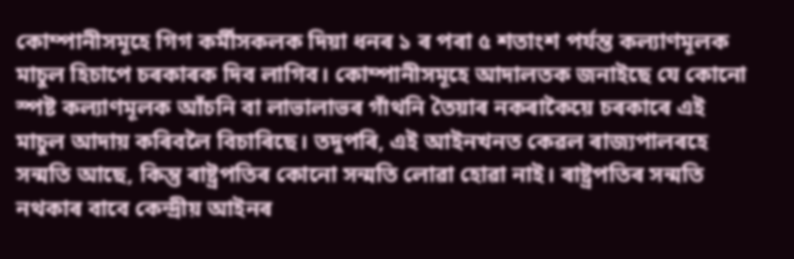কোম্পানীসমূহে গিগ কৰ্মীসকলক দিয়া ধনৰ ১ ৰ পৰা ৫ শতাংশ পৰ্যন্ত কল্যাণমূলক মাচুল হিচাপে চৰকাৰক দিব লাগিব। কোম্পানীসমূহে আদালতক জনাইছে যে কোনো স্পষ্ট কল্যাণমূলক আঁচনি বা লাভালাভৰ গাঁথনি তৈয়াৰ নকৰাকৈয়ে চৰকাৰে এই মাচুল আদায় কৰিবলৈ বিচাৰিছে। তদুপৰি, এই আইনখনত কেৱল ৰাজ্যপালৰহে সন্মতি আছে, কিন্তু ৰাষ্ট্ৰপতিৰ কোনো সন্মতি লোৱা হোৱা নাই। ৰাষ্ট্ৰপতিৰ সন্মতি নথকাৰ বাবে কেন্দ্ৰীয় আইনৰ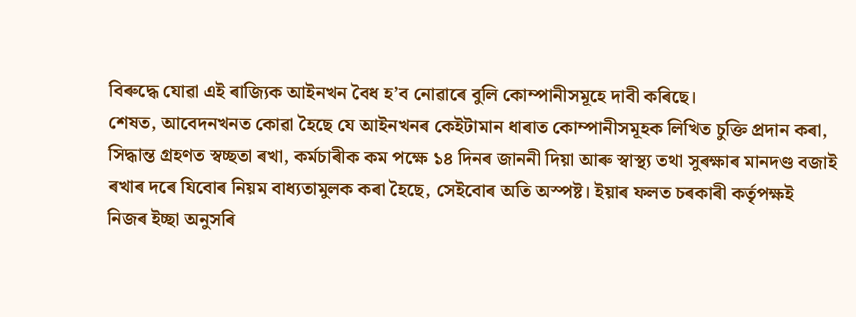বিৰুদ্ধে যোৱা এই ৰাজ্যিক আইনখন বৈধ হ’ব নোৱাৰে বুলি কোম্পানীসমূহে দাবী কৰিছে।
শেষত, আবেদনখনত কোৱা হৈছে যে আইনখনৰ কেইটামান ধাৰাত কোম্পানীসমূহক লিখিত চুক্তি প্ৰদান কৰা, সিদ্ধান্ত গ্ৰহণত স্বচ্ছতা ৰখা, কৰ্মচাৰীক কম পক্ষে ১৪ দিনৰ জাননী দিয়া আৰু স্বাস্থ্য তথা সুৰক্ষাৰ মানদণ্ড বজাই ৰখাৰ দৰে যিবোৰ নিয়ম বাধ্যতামুলক কৰা হৈছে, সেইবোৰ অতি অস্পষ্ট। ইয়াৰ ফলত চৰকাৰী কৰ্তৃপক্ষই নিজৰ ইচ্ছা অনুসৰি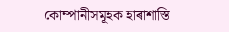কোম্পানীসমূহক হাৰাশাস্তি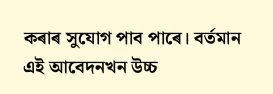কৰাৰ সুযোগ পাব পাৰে। বৰ্তমান এই আবেদনখন উচ্চ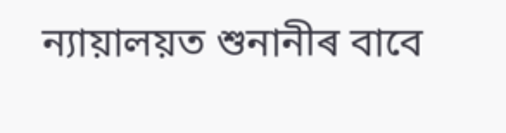ন্যায়ালয়ত শুনানীৰ বাবে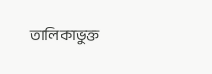তালিকাভুক্ত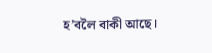হ’বলৈ বাকী আছে।